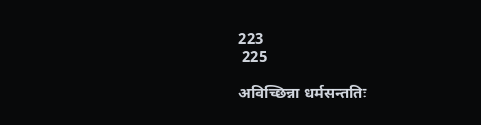223
 225

अविच्छिन्ना धर्मसन्ततिः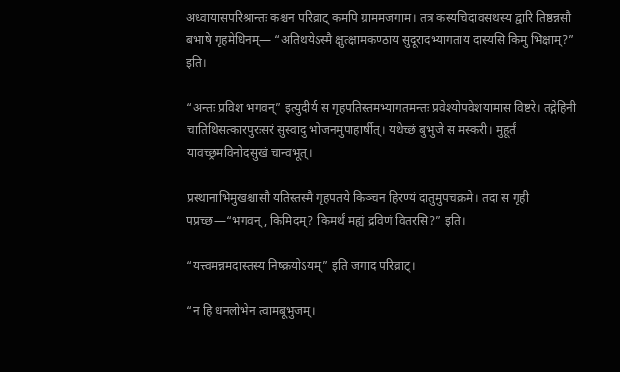अध्वायासपरिश्रान्तः कश्चन परिव्राट् कमपि ग्राममजगाम। तत्र कस्यचिदावसथस्य द्वारि तिष्ठन्नसौ बभाषे गृहमेधिनम्— “अतिथयेऽस्मै क्षुत्क्षामकण्ठाय सुदूरादभ्यागताय दास्यसि किमु भिक्षाम्?” इति।

“अन्तः प्रविश भगवन्” इत्युदीर्य स गृहपतिस्तमभ्यागतमन्तः प्रवेश्योपवेशयामास विष्टरे। तद्गेहिनी चातिथिसत्कारपुरःसरं सुस्वादु भोजनमुपाहार्षीत्। यथेच्छं बुभुजे स मस्करी। मुहूर्तं यावच्छ्रमविनोदसुखं चान्वभूत्।

प्रस्थानाभिमुखश्चासौ यतिस्तस्मै गृहपतये किञ्चन हिरण्यं दातुमुपचक्रमे। तदा स गृही पप्रच्छ—“भगवन्, किमिदम्? किमर्थं मह्यं द्रविणं वितरसि?” इति।

“यत्त्वमन्नमदास्तस्य निष्क्रयोऽयम्” इति जगाद परिव्राट्।

“न हि धनलोभेन त्वामबूभुजम्।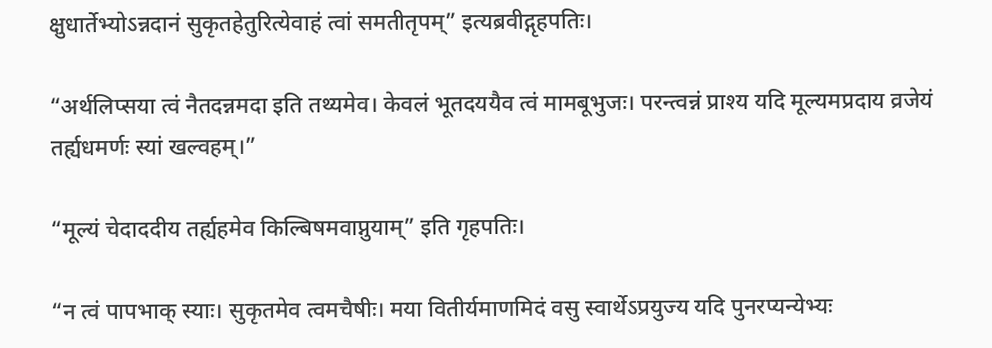क्षुधार्तेभ्योऽन्नदानं सुकृतहेतुरित्येवाहं त्वां समतीतृपम्” इत्यब्रवीद्गृहपतिः।

“अर्थलिप्सया त्वं नैतदन्नमदा इति तथ्यमेव। केवलं भूतदययैव त्वं मामबूभुजः। परन्त्वन्नं प्राश्य यदि मूल्यमप्रदाय व्रजेयं तर्ह्यधमर्णः स्यां खल्वहम्।”

“मूल्यं चेदाददीय तर्ह्यहमेव किल्बिषमवाप्नुयाम्” इति गृहपतिः।

“न त्वं पापभाक् स्याः। सुकृतमेव त्वमचैषीः। मया वितीर्यमाणमिदं वसु स्वार्थेऽप्रयुज्य यदि पुनरप्यन्येभ्यः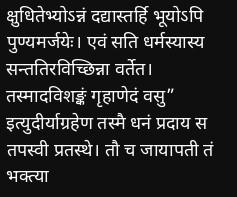क्षुधितेभ्योऽन्नं दद्यास्तर्हि भूयोऽपि पुण्यमर्जयेः। एवं सति धर्मस्यास्य सन्ततिरविच्छिन्ना वर्तेत। तस्मादविशङ्कं गृहाणेदं वसु” इत्युदीर्याग्रहेण तस्मै धनं प्रदाय स तपस्वी प्रतस्थे। तौ च जायापती तं भक्त्या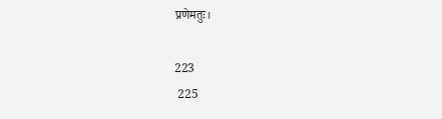प्रणेमतुः।

223
 225